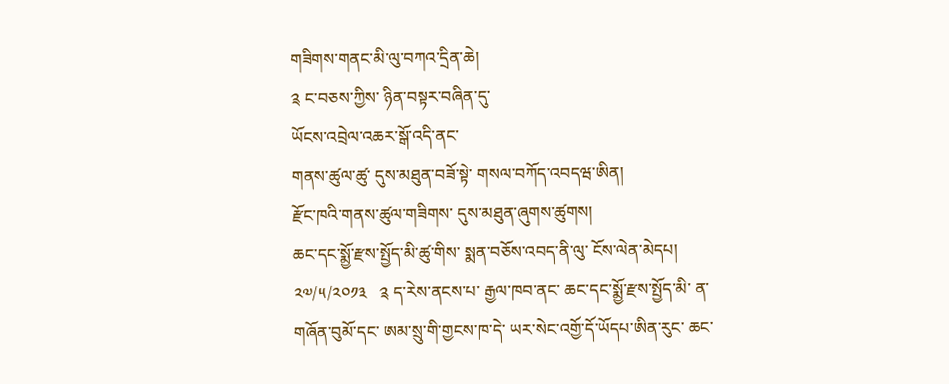གཟིགས་གནང་མི་ལུ་བཀའ་དྲིན་ཆེ།
༉ ང་བཅས་ཀྱིས་ ཉིན་བསྟར་བཞིན་དུ་
ཡོངས་འབྲེལ་འཆར་སྒོ་འདི་ནང་
གནས་ཚུལ་ཚུ་ དུས་མཐུན་བཟོ་སྟེ་ གསལ་བཀོད་འབདཝ་ཨིན།
རྫོང་ཁའི་གནས་ཚུལ་གཟིགས་ དུས་མཐུན་ཞུགས་ཚུགས།
ཆང་དང་སྨྱོ་རྫས་སྤྱོད་མི་ཚུ་གིས་ སྨན་བཅོས་འབད་ནི་ལུ་ ངོས་ལེན་མེདཔ།
༢༧/༥/༢༠༡༣   ༉ ད་རེས་ནངས་པ་ རྒྱལ་ཁབ་ནང་ ཆང་དང་སྨྱོ་རྫས་སྤྱོད་མི་ ན་གཞོན་བུམོ་དང་ ཨམ་སྲུ་གི་གྱངས་ཁ་དེ་ ཡར་སེང་འགྱོ་དོ་ཡོདཔ་ཨིན་རུང་ ཆང་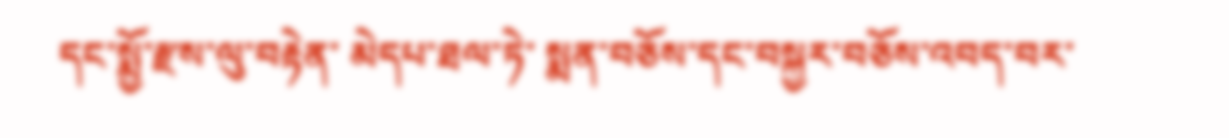དང་སྨྱོ་རྫས་ལུ་བརྟེན་ མེདཔ་ཐལ་ཏེ་ སྨན་བཅོས་དང་བསྐྱར་བཅོས་འབད་བར་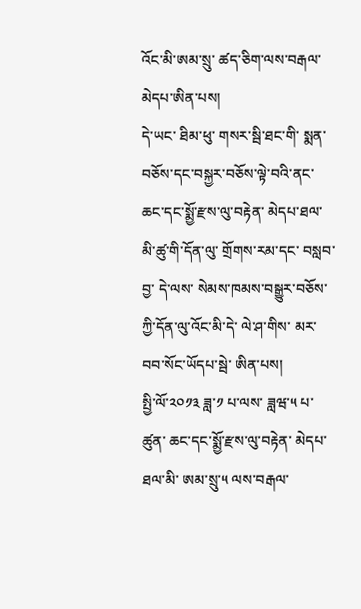འོང་མི་ཨམ་སྲུ་ ཚད་ཅིག་ལས་བརྒལ་མེདཔ་ཨིན་པས།
དེ་ཡང་ ཐིམ་ཕུ་ གསར་སྦི་ཐང་གི་ སྨན་བཅོས་དང་བསྐྱར་བཅོས་ལྟེ་བའི་ནང་ ཆང་དང་སྨྱོ་རྫས་ལུ་བརྟེན་ མེདཔ་ཐལ་མི་ཚུ་གི་དོན་ལུ་ གྲོགས་རམ་དང་ བསླབ་བྱ་ དེ་ལས་ སེམས་ཁམས་བསྒྱུར་བཅོས་ཀྱི་དོན་ལུ་འོང་མི་དེ་ ལེ་ཤ་གིས་ མར་བབ་སོང་ཡོདཔ་སྦེ་ ཨིན་པས།
སྤྱི་ལོ་༢༠༡༣ ཟླ་༡ པ་ལས་ ཟླཝ་༥ པ་ཚུན་ ཆང་དང་སྨྱོ་རྫས་ལུ་བརྟེན་ མེདཔ་ཐལ་མི་ ཨམ་སྲུ་༥ ལས་བརྒལ་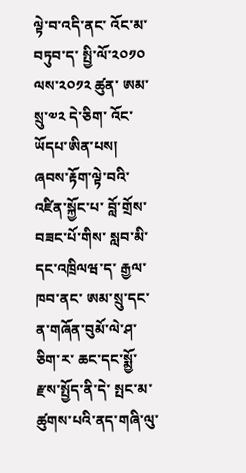ལྟེ་བ་འདི་ནང་ འོང་མ་བཏུབ་ད་ སྤྱི་ལོ་༢༠༡༠ ལས་༢༠༡༢ ཚུན་ ཨམ་སྲུ་༧༢ དེ་ཅིག་ འོང་ཡོདཔ་ཨིན་པས།
ཞབས་རྟོག་ལྟེ་བའི་འཛིན་སྐྱོང་པ་ བློ་གྲོས་བཟང་པོ་གིས་ སླབ་མི་དང་འཁྲིལཝ་ད་ རྒྱལ་ཁབ་ནང་ ཨམ་སྲུ་དང་ ན་གཞོན་བུམོ་ལེ་ཤ་ཅིག་ར་ ཆང་དང་སྨྱོ་རྫས་སྤྱོད་ནི་དེ་ སྤང་མ་ཚུགས་པའི་ནད་གཞི་ལུ་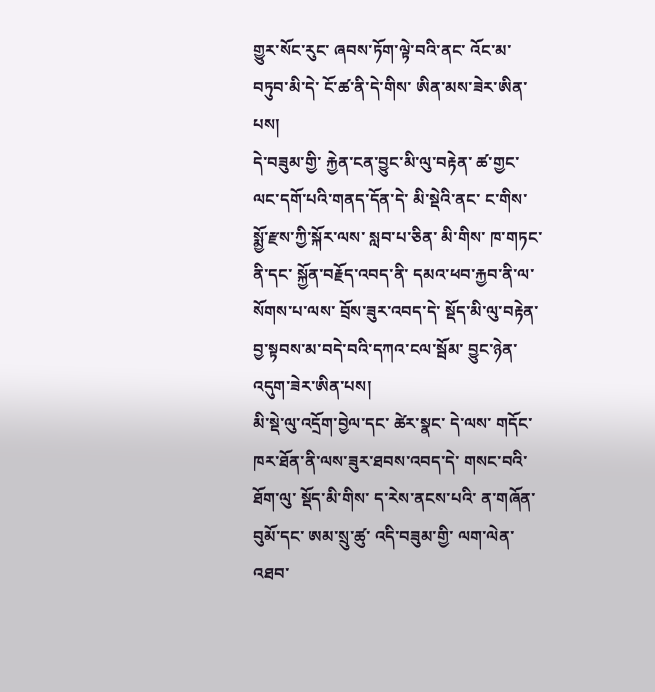གྱུར་སོང་རུང་ ཞབས་ཏོག་ལྟེ་བའི་ནང་ འོང་མ་བཏུབ་མི་དེ་ ངོ་ཚ་ནི་དེ་གིས་ ཨིན་མས་ཟེར་ཨིན་པས།
དེ་བཟུམ་གྱི་ རྐྱེན་ངན་བྱུང་མི་ལུ་བརྟེན་ ཚ་གྱང་ལང་དགོ་པའི་གནད་དོན་དེ་ མི་སྡེའི་ནང་ ང་གིས་ སྨྱོ་རྫས་ཀྱི་སྐོར་ལས་ སླབ་པ་ཅིན་ མི་གིས་ ཁ་གཏང་ནི་དང་ སྐྱོན་བརྗོད་འབད་ནི་ དམའ་ཕབ་རྐྱབ་ནི་ལ་སོགས་པ་ལས་ བྲོས་ཟུར་འབད་དེ་ སྡོད་མི་ལུ་བརྟེན་ བྱ་སྟབས་མ་བདེ་བའི་དཀའ་ངལ་སྦོམ་ བྱུང་ཉེན་འདུག་ཟེར་ཨིན་པས།
མི་སྡེ་ལུ་འདྲོག་བྱེལ་དང་ ཚེར་སྣང་ དེ་ལས་ གདོང་ཁར་ཐོན་ནི་ལས་ཟུར་ཐབས་འབད་དེ་ གསང་བའི་ཐོག་ལུ་ སྡོད་མི་གིས་ ད་རེས་ནངས་པའི་ ན་གཞོན་བུམོ་དང་ ཨམ་སྲུ་ཚུ་ འདི་བཟུམ་གྱི་ ལག་ལེན་འཐབ་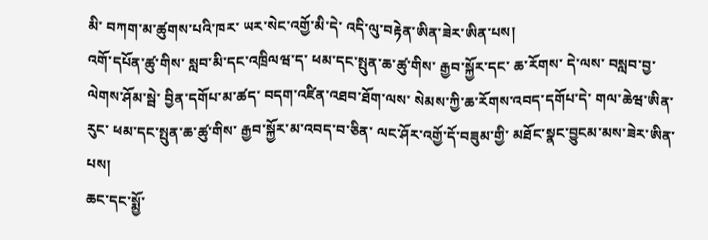མི་ བཀག་མ་ཚུགས་པའི་ཁར་ ཡར་སེང་འགྱོ་མི་དེ་ འདི་ལུ་བརྟེན་ཨིན་ཟེར་ཨིན་པས།
འགོ་དཔོན་ཚུ་གིས་ སླབ་མི་དང་འཁྲིལཝ་ད་ ཕམ་དང་སྤུན་ཆ་ཚུ་གིས་ རྒྱབ་སྐྱོར་དང་ ཆ་རོགས་ དེ་ལས་ བསླབ་བྱ་ལེགས་ཤོམ་སྦེ་ བྱིན་དགོཔ་མ་ཚད་ བདག་འཛིན་འཐབ་ཐོག་ལས་ སེམས་ཀྱི་ཆ་རོགས་འབད་དགོཔ་དེ་ གལ་ཆེཝ་ཨིན་རུང་ ཕམ་དང་སྤུན་ཆ་ཚུ་གིས་ རྒྱབ་སྐྱོར་མ་འབད་བ་ཅིན་ ལང་ཤོར་འགྱོ་དོ་བཟུམ་གྱི་ མཐོང་སྣང་བྱུངམ་མས་ཟེར་ཨིན་པས།
ཆང་དང་སྨྱོ་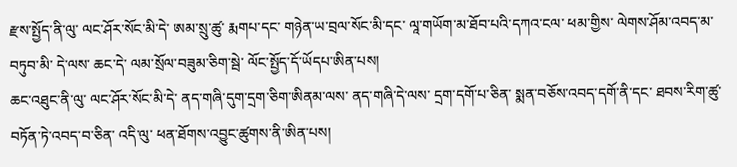རྫས་སྤྱོད་ནི་ལུ་ ལང་ཤོར་སོང་མི་དེ་ ཨམ་སྲུ་ཚུ་ རྨགཔ་དང་ གཉེན་ཡ་བྲལ་སོང་མི་དང་ ལཱ་གཡོག་མ་ཐོབ་པའི་དཀའ་ངལ་ ཕམ་གྱིས་ ལེགས་ཤོམ་འབད་མ་བཏུབ་མི་ དེ་ལས་ ཆང་དེ་ ལམ་སྲོལ་བཟུམ་ཅིག་སྦེ་ ལོང་སྤྱོད་དོ་ཡོདཔ་ཨིན་པས།
ཆང་འཐུང་ནི་ལུ་ ལང་ཤོར་སོང་མི་དེ་ ནད་གཞི་དུག་དྲག་ཅིག་ཨིནམ་ལས་ ནད་གཞི་དེ་ལས་ དྲག་དགོ་པ་ཅིན་ སྨན་བཅོས་འབད་དགོ་ནི་དང་ ཐབས་རིག་ཚུ་བཏོན་ཏེ་འབད་བ་ཅིན་ འདི་ལུ་ ཕན་ཐོགས་འབྱུང་ཚུགས་ནི་ཨིན་པས།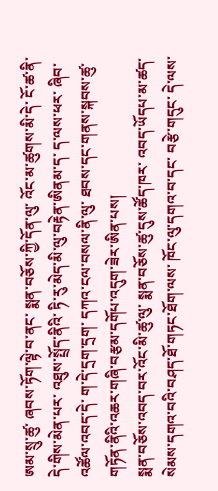ཨམ་སྲུ་ཚུ་ ཞབས་ཏོག་ལྟེ་བ་ནང་ སྨན་བཅོས་ཀྱི་དོན་ལུ་ འོང་མ་ཚུགས་མི་དེ་ ངོ་ཚ་ནི་དེ་གིས་མེན་པར་ འཐུས་སྤྲོད་ནིའི་ ཏི་རུ་མེད་མི་ལུ་བརྟེན་ཨིནམ་ད་ ད་ལས་ཕར་ ཞིབ་འཚོལ་འབད་དེ་ ག་དེ་དྲག་དྲག་ དཀའ་ངལ་བསལ་ནི་ལུ་ ཐབས་དང་གནས་སྐབས་ཚུ་ གཏོན་ནིའི་འཆར་གཞི་བརྩམ་དགོཔ་འདུག་ཟེར་ཨིན་པས།
སྨན་བཅོས་འབད་བར་འོང་མི་ཚུ་ལུ་ སྨན་བཅོས་ཚུ་དུས་ཚོད་ཁར་ འབད་ཡོདཔ་མ་ཚད་ སེམས་དགའ་བའི་བཤད་ཐོ་གཏང་ཐོག་ལས་ ཁོང་ལུ་དགའ་བ་དང་ བརྩེ་གདུང་ དེ་ལས་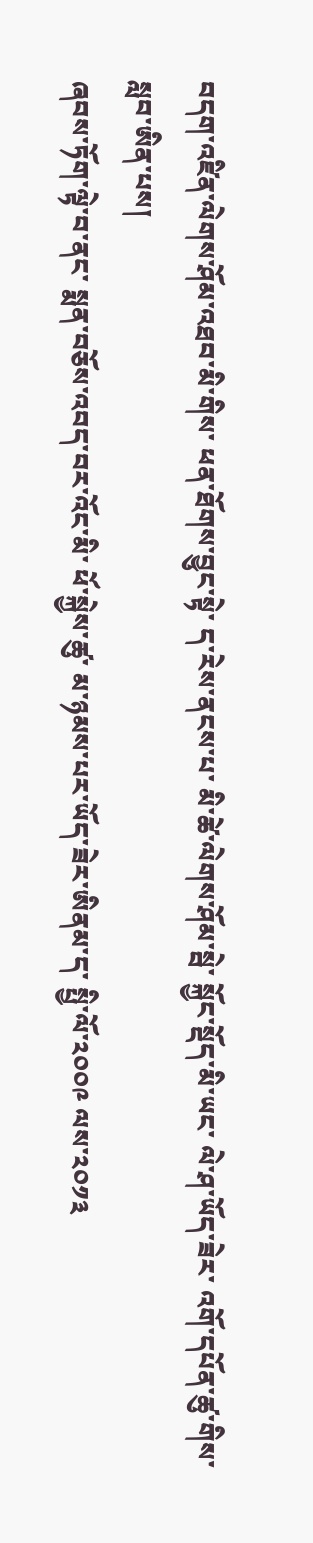བདག་འཛིན་ལེགས་ཤོམ་འཐབ་མི་གིས་ ཕན་ཐོགས་བྱུང་སྟེ་ ད་རེས་ནངས་པ་ མི་ཚེ་ལེགས་ཤོམ་སྦེ་ སྐྱོང་སྡོད་མི་ཡང་ ལེ་ཤ་ཡོད་ཟེར་ འགོ་དཔོན་ཚུ་གིས་ སླབ་ཨིན་པས།
ཞབས་ཏོག་ལྟེ་བ་ནང་ སྨན་བཅོས་འབད་བར་འོང་མི་ ཕོ་སྐྱེས་ཚུ་ མ་ཉམས་པར་ཡོད་ཟེར་ཨིནམ་ད་ སྤྱི་ལོ་༢༠༠༩ ལས་༢༠༡༣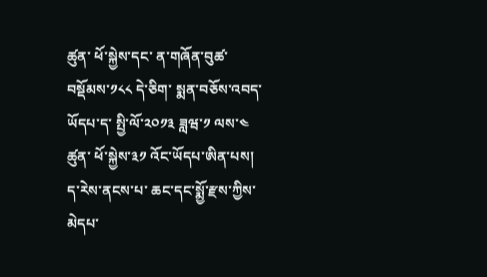ཚུན་ ཕོ་སྐྱེས་དང་ ན་གཞོན་བུཚ་བསྡོམས་༡༨༨ དེ་ཅིག་ སྨན་བཅོས་འབད་ཡོདཔ་ད་ སྤྱི་ལོ་༢༠༡༣ ཟླཝ་༡ ལས་༤ ཚུན་ ཕོ་སྐྱེས་༣༡ འོང་ཡོདཔ་ཨིན་པས།
ད་རེས་ནངས་པ་ ཆང་དང་སྨྱོ་རྫས་ཀྱིས་ མེདཔ་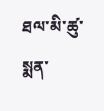ཐལ་མི་ཚུ་ སྨན་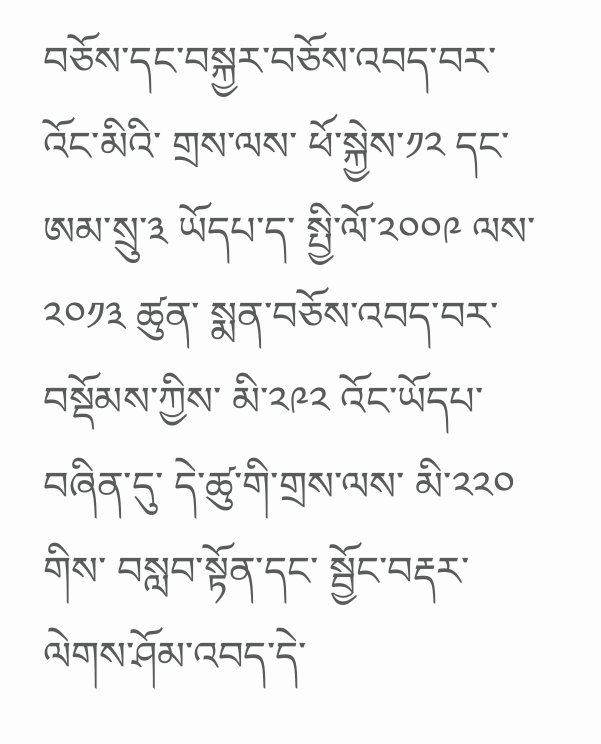བཅོས་དང་བསྐྱར་བཅོས་འབད་བར་འོང་མིའི་ གྲས་ལས་ ཕོ་སྐྱེས་༡༢ དང་ ཨམ་སྲུ་༣ ཡོདཔ་ད་ སྤྱི་ལོ་༢༠༠༩ ལས་༢༠༡༣ ཚུན་ སྨན་བཅོས་འབད་བར་ བསྡོམས་ཀྱིས་ མི་༢༩༢ འོང་ཡོདཔ་བཞིན་དུ་ དེ་ཚུ་གི་གྲས་ལས་ མི་༢༢༠ གིས་ བསླབ་སྟོན་དང་ སྦྱོང་བརྡར་ལེགས་ཤོམ་འབད་དེ་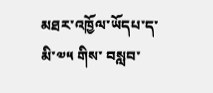མཐར་འཁྱོལ་ཡོདཔ་ད་ མི་༧༥ གིས་ བསླབ་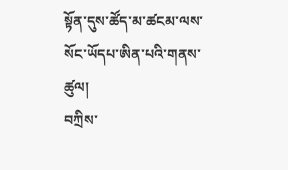སྟོན་དུས་ཚོད་མ་ཚངམ་ལས་ སོང་ཡོདཔ་ཨིན་པའི་གནས་ཚུལ།
བཀྲིས་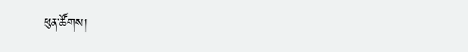ཕུན་ཚོགས།